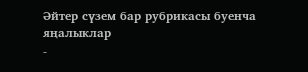Әйтер сүзем бар рубрикасы буенча яңалыклар
-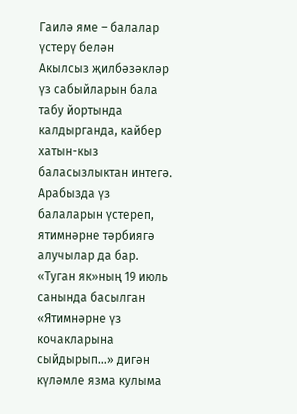Гаилә яме – балалар үстерү белән
Акылсыз җилбәзәкләр үз сабыйларын бала табу йортында калдырганда, кайбер хатын-кыз баласызлыктан интегә. Арабызда үз балаларын үстереп, ятимнәрне тәрбиягә алучылар да бар. «Туган як»ның 19 июль санында басылган «Ятимнәрне үз кочакларына сыйдырып...» дигән күләмле язма кулыма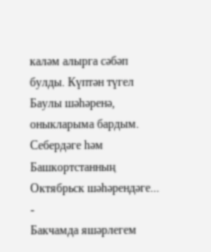каләм алырга сәбәп булды. Күптән түгел Баулы шәһәренә, оныкларыма бардым. Себердәге һәм Башкортстанның Октябрьск шәһәрендәге...
-
Бакчамда яшәрлегем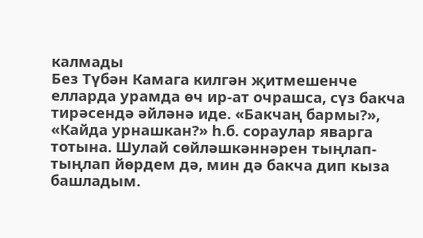калмады
Без Түбән Камага килгән җитмешенче елларда урамда өч ир-ат очрашса, сүз бакча тирәсендә әйләнә иде. «Бакчаң бармы?», «Кайда урнашкан?» һ.б. сораулар яварга тотына. Шулай сөйләшкәннәрен тыңлап-тыңлап йөрдем дә, мин дә бакча дип кыза башладым.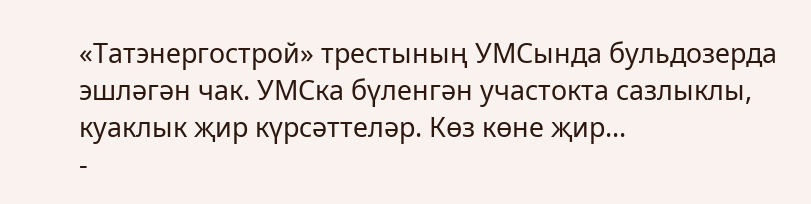«Татэнергострой» трестының УМСында бульдозерда эшләгән чак. УМСка бүленгән участокта сазлыклы, куаклык җир күрсәттеләр. Көз көне җир...
-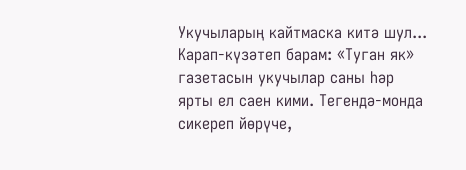Укучыларың кайтмаска китә шул...
Карап-күзәтеп барам: «Туган як» газетасын укучылар саны һәр ярты ел саен кими. Тегендә-монда сикереп йөрүче,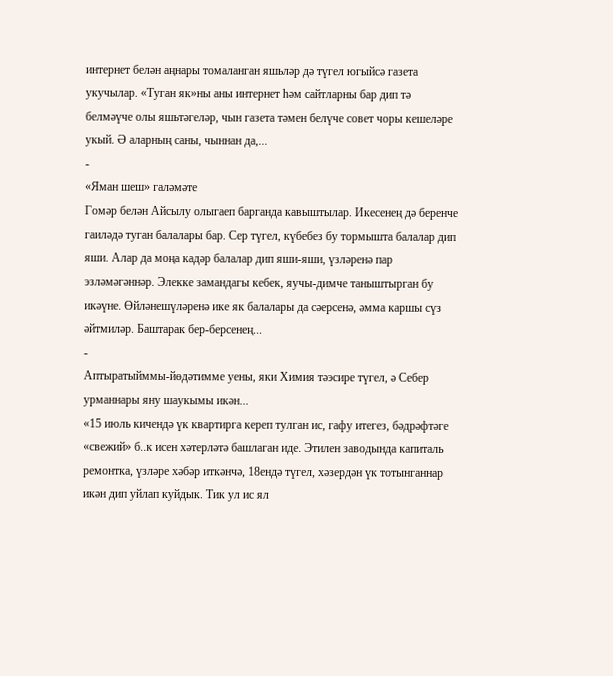интернет белән аңнары томаланган яшьләр дә түгел югыйсә газета укучылар. «Туган як»ны аны интернет һәм сайтларны бар дип тә белмәүче олы яшьтәгеләр, чын газета тәмен белүче совет чоры кешеләре укый. Ә аларның саны, чыннан да,...
-
«Яман шеш» галәмәте
Гомәр белән Айсылу олыгаеп барганда кавыштылар. Икесенең дә беренче гаиләдә туган балалары бар. Сер түгел, күбебез бу тормышта балалар дип яши. Алар да моңа кадәр балалар дип яши-яши, үзләренә пар эзләмәгәннәр. Элекке замандагы кебек, яучы-димче таныштырган бу икәүне. Өйләнешүләренә ике як балалары да сәерсенә, әмма каршы сүз әйтмиләр. Баштарак бер-берсенең...
-
Аптыратыйммы-йөдәтимме уены, яки Химия тәэсире түгел, ә Себер урманнары яну шаукымы икән...
«15 июль кичендә үк квартирга кереп тулган ис, гафу итегез, бәдрәфтәге «свежий» б..к исен хәтерләтә башлаган иде. Этилен заводында капиталь ремонтка, үзләре хәбәр иткәнчә, 18ендә түгел, хәзердән үк тотынганнар икән дип уйлап куйдык. Тик ул ис ял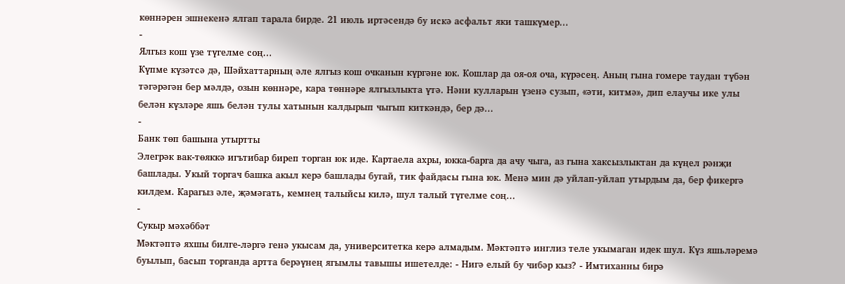көннәрен эшнекенә ялгап тарала бирде. 21 июль иртәсендә бу искә асфальт яки ташкүмер...
-
Ялгыз кош үзе түгелме соң...
Күпме күзәтсә дә, Шәйхаттарның әле ялгыз кош очканын күргәне юк. Кошлар да оя-оя оча, күрәсең. Аның гына гомере таудан түбән тәгәрәгән бер мәлдә, озын көннәре, кара төннәре ялгызлыкта үтә. Нәни кулларын үзенә сузып, «әти, китмә», дип елаучы ике улы белән күзләре яшь белән тулы хатынын калдырып чыгып киткәндә, бер дә...
-
Банк төп башына утыртты
Элегрәк вак-төяккә игътибар биреп торган юк иде. Картаела ахры, юкка-барга да ачу чыга, аз гына хаксызлыктан да күңел рәнҗи башлады. Укый торгач башка акыл керә башлады бугай, тик файдасы гына юк. Менә мин дә уйлап-уйлап утырдым да, бер фикергә килдем. Карагыз әле, җәмәгать, кемнең талыйсы килә, шул талый түгелме соң...
-
Сукыр мәхәббәт
Мәктәптә яхшы билге-ләргә генә укысам да, университетка керә алмадым. Мәктәптә инглиз теле укымаган идек шул. Күз яшьләремә буылып, басып торганда артта берәүнең ягымлы тавышы ишетелде: - Нигә елый бу чибәр кыз? - Имтиханны бирә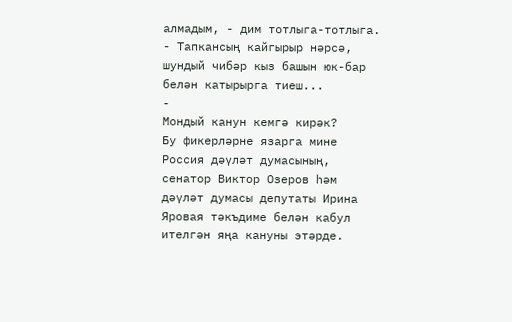алмадым, - дим тотлыга-тотлыга. - Тапкансың кайгырыр нәрсә, шундый чибәр кыз башын юк-бар белән катырырга тиеш...
-
Мондый канун кемгә кирәк?
Бу фикерләрне язарга мине Россия дәүләт думасының, сенатор Виктор Озеров һәм дәүләт думасы депутаты Ирина Яровая тәкъдиме белән кабул ителгән яңа кануны этәрде.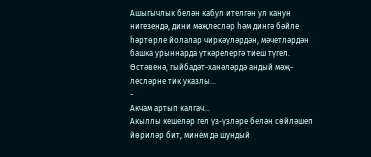Ашыгычлык белән кабул ителгән ул канун нигезендә, дини мәҗлесләр һәм дингә бәйле һәртөрле йолалар чиркәүләрдән, мәчетләрдән башка урыннарда үткәрелергә тиеш түгел. Өстәвенә, гыйбадәт-ханәләрдә андый мәҗ-лесләрне тик указлы...
-
Акчам артып калгач…
Акыллы кешеләр гел үз-үзләре белән сөйләшеп йөриләр бит, минем дә шундый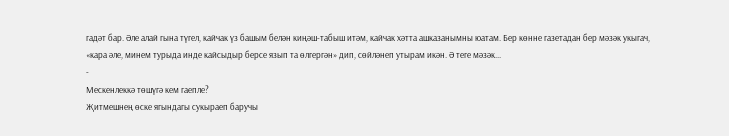гадәт бар. Әле алай гына түгел, кайчак үз башым белән киңәш-табыш итәм, кайчак хәтта ашказанымны юатам. Бер көнне газетадан бер мәзәк укыгач, «кара әле, минем турыда инде кайсыдыр берсе язып та өлгергән» дип, сөйләнеп утырам икән. Ә теге мәзәк...
-
Мескенлеккә төшүгә кем гаепле?
Җитмешнең өске ягындагы сукыраеп баручы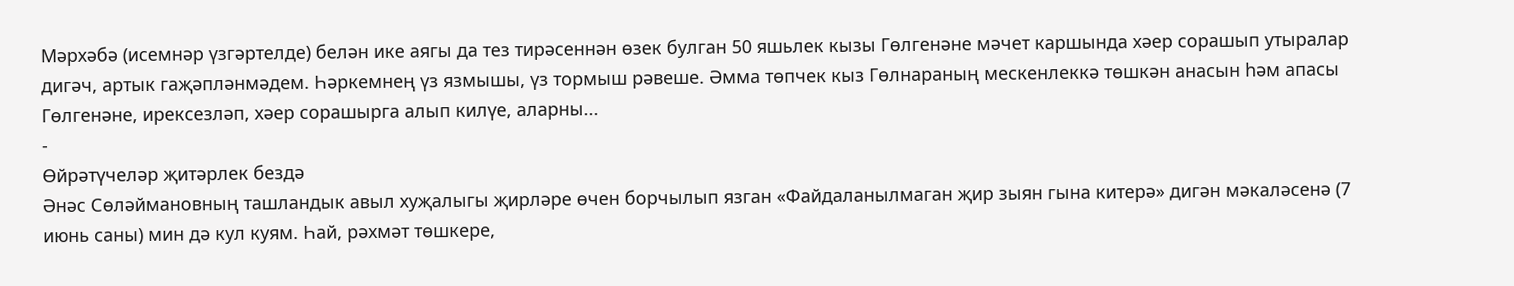Мәрхәбә (исемнәр үзгәртелде) белән ике аягы да тез тирәсеннән өзек булган 50 яшьлек кызы Гөлгенәне мәчет каршында хәер сорашып утыралар дигәч, артык гаҗәпләнмәдем. Һәркемнең үз язмышы, үз тормыш рәвеше. Әмма төпчек кыз Гөлнараның мескенлеккә төшкән анасын һәм апасы Гөлгенәне, ирексезләп, хәер сорашырга алып килүе, аларны...
-
Өйрәтүчеләр җитәрлек бездә
Әнәс Сөләймановның ташландык авыл хуҗалыгы җирләре өчен борчылып язган «Файдаланылмаган җир зыян гына китерә» дигән мәкаләсенә (7 июнь саны) мин дә кул куям. Һай, рәхмәт төшкере,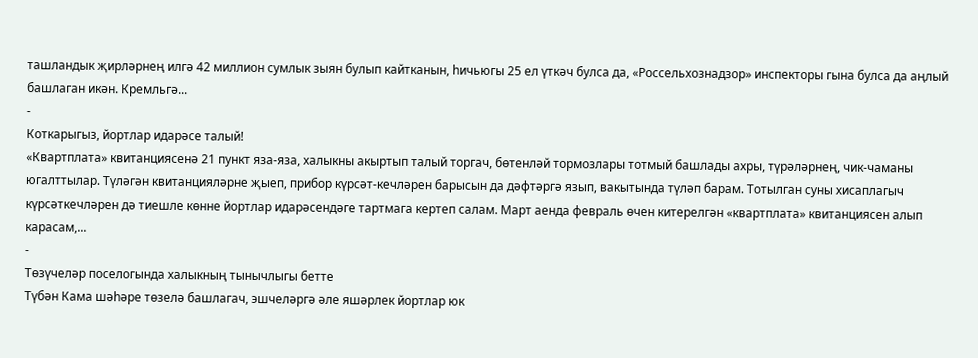ташландык җирләрнең илгә 42 миллион сумлык зыян булып кайтканын, һичьюгы 25 ел үткәч булса да, «Россельхознадзор» инспекторы гына булса да аңлый башлаган икән. Кремльгә...
-
Коткарыгыз, йортлар идарәсе талый!
«Квартплата» квитанциясенә 21 пункт яза-яза, халыкны акыртып талый торгач, бөтенләй тормозлары тотмый башлады ахры, түрәләрнең, чик-чаманы югалттылар. Түләгән квитанцияләрне җыеп, прибор күрсәт-кечләрен барысын да дәфтәргә язып, вакытында түләп барам. Тотылган суны хисаплагыч күрсәткечләрен дә тиешле көнне йортлар идарәсендәге тартмага кертеп салам. Март аенда февраль өчен китерелгән «квартплата» квитанциясен алып карасам,...
-
Төзүчеләр поселогында халыкның тынычлыгы бетте
Түбән Кама шәһәре төзелә башлагач, эшчеләргә әле яшәрлек йортлар юк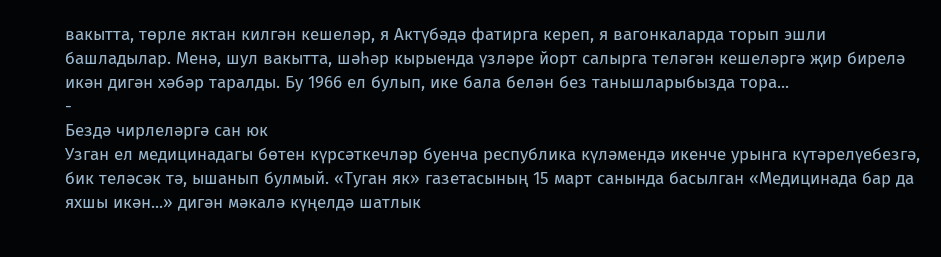вакытта, төрле яктан килгән кешеләр, я Актүбәдә фатирга кереп, я вагонкаларда торып эшли башладылар. Менә, шул вакытта, шәһәр кырыенда үзләре йорт салырга теләгән кешеләргә җир бирелә икән дигән хәбәр таралды. Бу 1966 ел булып, ике бала белән без танышларыбызда тора...
-
Бездә чирлеләргә сан юк
Узган ел медицинадагы бөтен күрсәткечләр буенча республика күләмендә икенче урынга күтәрелүебезгә, бик теләсәк тә, ышанып булмый. «Туган як» газетасының 15 март санында басылган «Медицинада бар да яхшы икән...» дигән мәкалә күңелдә шатлык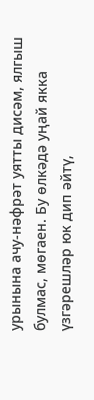урынына ачу-нәфрәт уятты дисәм, ялгыш булмас, мөгаен. Бу өлкәдә уңай якка үзгәрешләр юк дип әйтү,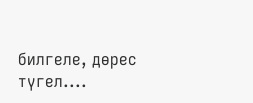билгеле, дөрес түгел....